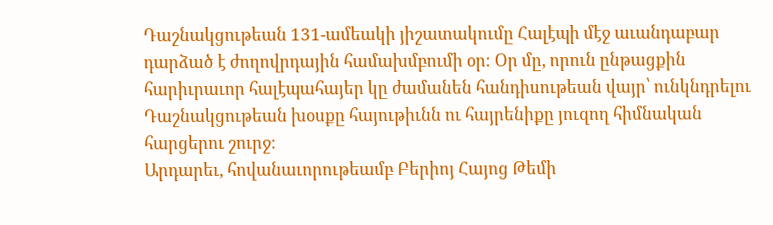Դաշնակցութեան 131-ամեակի յիշատակումը Հալէպի մէջ աւանդաբար դարձած է ժողովրդային համախմբումի օր։ Օր մը, որուն ընթացքին հարիւրաւոր հալէպահայեր կը ժամանեն հանդիսութեան վայր՝ ունկնդրելու Դաշնակցութեան խօսքը հայութիւնն ու հայրենիքը յուզող հիմնական հարցերու շուրջ։
Արդարեւ, հովանաւորութեամբ Բերիոյ Հայոց Թեմի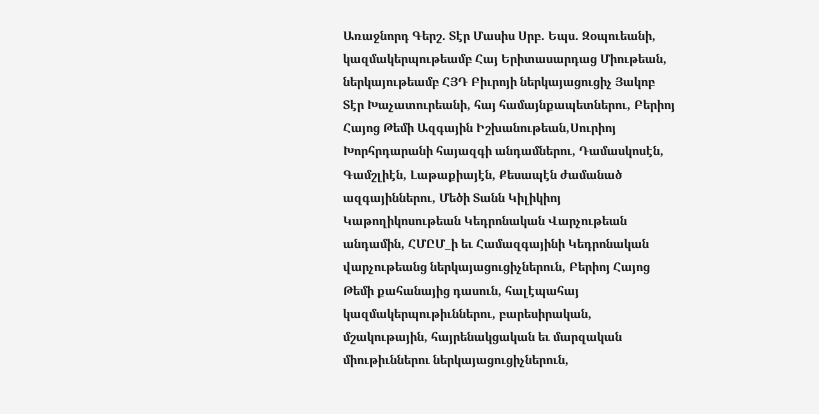Առաջնորդ Գերշ. Տէր Մասիս Սրբ. Եպս. Զօպուեանի, կազմակերպութեամբ Հայ Երիտասարդաց Միութեան, ներկայութեամբ ՀՅԴ Բիւրոյի ներկայացուցիչ Յակոբ Տէր Խաչատուրեանի, հայ համայնքապետներու, Բերիոյ Հայոց Թեմի Ազգային Իշխանութեան,Սուրիոյ Խորհրդարանի հայազգի անդամներու, Դամասկոսէն, Գամշլիէն, Լաթաքիայէն, Քեսապէն ժամանած ազգայիններու, Մեծի Տանն Կիլիկիոյ Կաթողիկոսութեան Կեդրոնական Վարչութեան անդամին, ՀՄԸՄ_ի եւ Համազգայինի Կեդրոնական վարչութեանց ներկայացուցիչներուն, Բերիոյ Հայոց Թեմի քահանայից դասուն, հալէպահայ կազմակերպութիւններու, բարեսիրական, մշակութային, հայրենակցական եւ մարզական միութիւններու ներկայացուցիչներուն,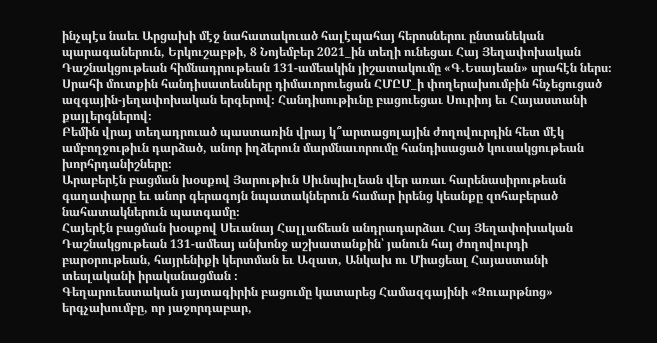ինչպէս նաեւ Արցախի մէջ նահատակուած հալէպահայ հերոսներու ընտանեկան պարագաներուն, Երկուշաբթի, 8 Նոյեմբեր 2021_ին տեղի ունեցաւ Հայ Յեղափոխական Դաշնակցութեան հիմնադրութեան 131-ամեակին յիշատակումը «Գ.Եսայեան» սրահէն ներս։
Սրահի մուտքին հանդիսատեսները դիմաւորուեցան ՀՄԸՄ_ի փողերախումբին հնչեցուցած ազգային-յեղափոխական երգերով։ Հանդիսութիւնը բացուեցաւ Սուրիոյ եւ Հայաստանի քայլերգներով։
Բեմին վրայ տեղադրուած պաստառին վրայ կ՞արտացոլային ժողովուրդին հետ մէկ ամբողջութիւն դարձած, անոր իղձերուն մարմնաւորումը հանդիսացած կուսակցութեան խորհրդանիշները։
Արաբերէն բացման խօսքով Յարութիւն Սիւնպիւլեան վեր առաւ հարենասիրութեան գաղափարը եւ անոր գերագոյն նպատակներուն համար իրենց կեանքը զոհաբերած նահատակներուն պատգամը։
Հայերէն բացման խօսքով Սեւանայ Հալլաճեան անդրադարձաւ Հայ Յեղափոխական Դաշնակցութեան 131-ամեայ անխոնջ աշխատանքին՝ յանուն հայ ժողովուրդի բարօրութեան, հայրենիքի կերտման եւ Ազատ, Անկախ ու Միացեալ Հայաստանի տեսլականի իրականացման ։
Գեղարուեստական յայտագիրին բացումը կատարեց Համազգայինի «Զուարթնոց» երգչախումբը, որ յաջորդաբար,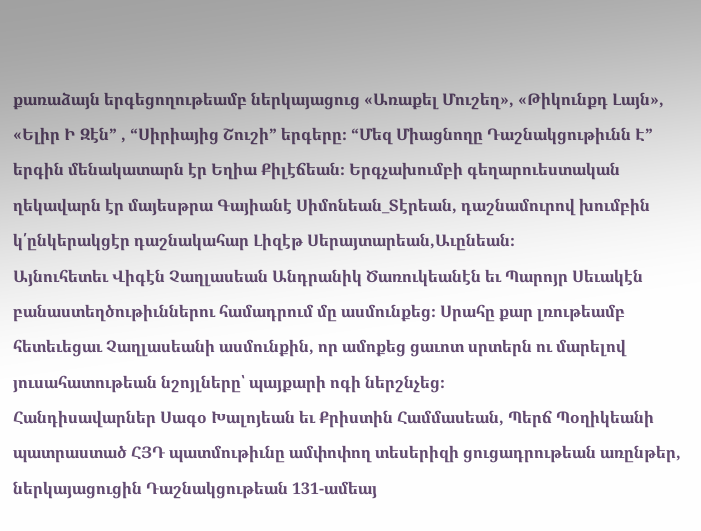քառաձայն երգեցողութեամբ ներկայացուց «Առաքել Մուշեղ», «Թիկունքդ Լայն», «Ելիր Ի Զէն” , “Սիրիայից Շուշի” երգերը։ “Մեզ Միացնողը Դաշնակցութիւնն Է” երգին մենակատարն էր Եղիա Քիլէճեան։ Երգչախումբի գեղարուեստական ղեկավարն էր մայեսթրա Գայիանէ Սիմոնեան_Տէրեան, դաշնամուրով խումբին կ՛ընկերակցէր դաշնակահար Լիզէթ Սերայտարեան,Աւընեան։
Այնուհետեւ Վիգէն Չաղլասեան Անդրանիկ Ծառուկեանէն եւ Պարոյր Սեւակէն բանաստեղծութիւններու համադրում մը ասմունքեց։ Սրահը քար լռութեամբ հետեւեցաւ Չաղլասեանի ասմունքին, որ ամոքեց ցաւոտ սրտերն ու մարելով յուսահատութեան նշոյլները՝ պայքարի ոգի ներշնչեց։
Հանդիսավարներ Սագօ Խալոյեան եւ Քրիստին Համմասեան, Պերճ Պօղիկեանի պատրաստած ՀՅԴ պատմութիւնը ամփոփող տեսերիզի ցուցադրութեան առընթեր, ներկայացուցին Դաշնակցութեան 131-ամեայ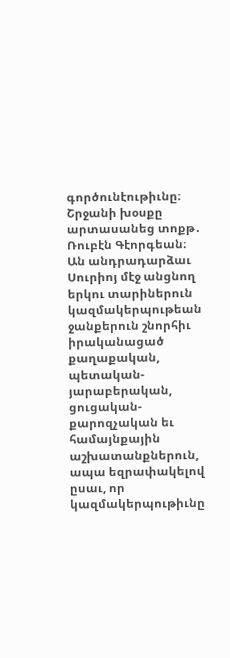գործունէութիւնը։
Շրջանի խօսքը արտասանեց տոքթ․ Ռուբէն Գէորգեան։ Ան անդրադարձաւ Սուրիոյ մէջ անցնող երկու տարիներուն կազմակերպութեան ջանքերուն շնորհիւ իրականացած քաղաքական, պետական-յարաբերական, ցուցական-քարոզչական եւ համայնքային աշխատանքներուն, ապա եզրափակելով ըսաւ, որ կազմակերպութիւնը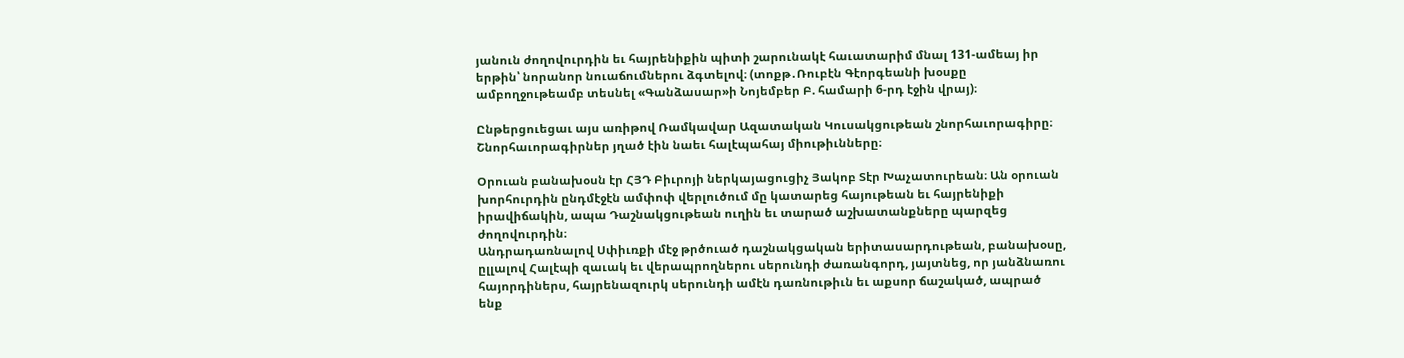յանուն ժողովուրդին եւ հայրենիքին պիտի շարունակէ հաւատարիմ մնալ 131-ամեայ իր երթին՝ նորանոր նուաճումներու ձգտելով։ (տոքթ․Ռուբէն Գէորգեանի խօսքը ամբողջութեամբ տեսնել «Գանձասար»ի Նոյեմբեր Բ. համարի 6-րդ էջին վրայ)։

Ընթերցուեցաւ այս առիթով Ռամկավար Ազատական Կուսակցութեան շնորհաւորագիրը։ Շնորհաւորագիրներ յղած էին նաեւ հալէպահայ միութիւնները։

Օրուան բանախօսն էր ՀՅԴ Բիւրոյի ներկայացուցիչ Յակոբ Տէր Խաչատուրեան։ Ան օրուան խորհուրդին ընդմէջէն ամփոփ վերլուծում մը կատարեց հայութեան եւ հայրենիքի իրավիճակին, ապա Դաշնակցութեան ուղին եւ տարած աշխատանքները պարզեց ժողովուրդին։
Անդրադառնալով Սփիւռքի մէջ թրծուած դաշնակցական երիտասարդութեան, բանախօսը, ըլլալով Հալէպի զաւակ եւ վերապրողներու սերունդի ժառանգորդ, յայտնեց, որ յանձնառու հայորդիներս, հայրենազուրկ սերունդի ամէն դառնութիւն եւ աքսոր ճաշակած, ապրած ենք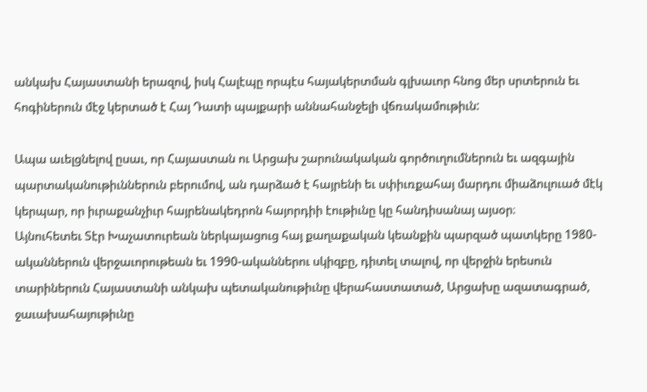անկախ Հայաստանի երազով, իսկ Հալէպը որպէս հայակերտման գլխաւոր հնոց մեր սրտերուն եւ հոգիներուն մէջ կերտած է Հայ Դատի պայքարի աննահանջելի վճռակամութիւն:

Ապա աւելցնելով ըսաւ, որ Հայաստան ու Արցախ շարունակական գործուղումներուն եւ ազգային պարտականութիւններուն բերումով, ան դարձած է հայրենի եւ սփիւռքահայ մարդու միաձուլուած մէկ կերպար, որ իւրաքանչիւր հայրենակեդրոն հայորդիի էութիւնը կը հանդիսանայ այսօր։
Այնուհետեւ Տէր Խաչատուրեան ներկայացուց հայ քաղաքական կեանքին պարզած պատկերը 1980-ականներուն վերջաւորութեան եւ 1990-ականներու սկիզբը, դիտել տալով, որ վերջին երեսուն տարիներուն Հայաստանի անկախ պետականութիւնը վերահաստատած, Արցախը ազատագրած, ջաւախահայութիւնը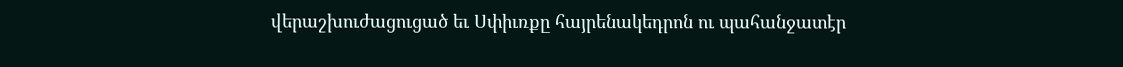վերաշխուժացուցած եւ Սփիւռքը հայրենակեդրոն ու պահանջատէր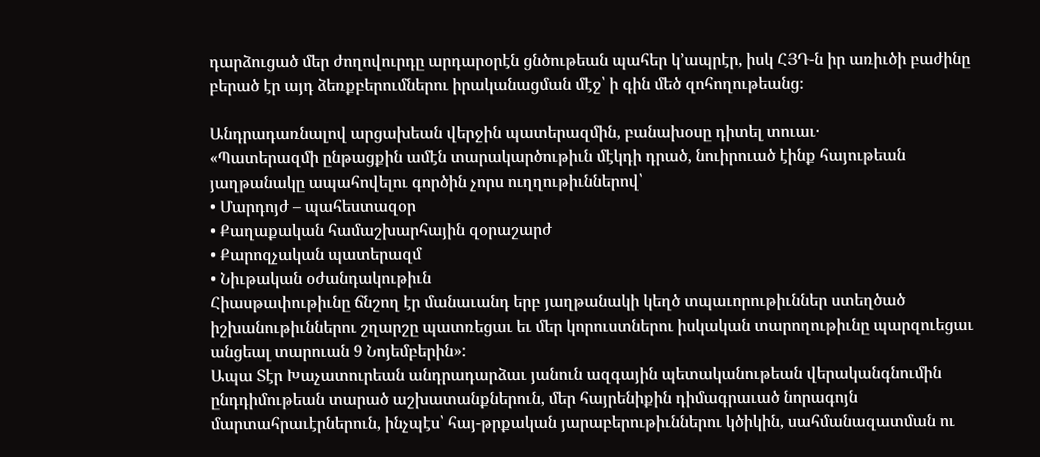դարձուցած մեր ժողովուրդը արդարօրէն ցնծութեան պահեր կ’ապրէր, իսկ ՀՅԴ-ն իր առիւծի բաժինը բերած էր այդ ձեռքբերումներու իրականացման մէջ՝ ի գին մեծ զոհողութեանց։

Անդրադառնալով արցախեան վերջին պատերազմին, բանախօսը դիտել տուաւ․
«Պատերազմի ընթացքին ամէն տարակարծութիւն մէկդի դրած, նուիրուած էինք հայութեան յաղթանակը ապահովելու գործին չորս ուղղութիւններով՝
• Մարդոյժ – պահեստազօր
• Քաղաքական համաշխարհային զօրաշարժ
• Քարոզչական պատերազմ
• Նիւթական օժանդակութիւն
Հիասթափութիւնը ճնշող էր մանաւանդ երբ յաղթանակի կեղծ տպաւորութիւններ ստեղծած իշխանութիւններու շղարշը պատռեցաւ եւ մեր կորուստներու իսկական տարողութիւնը պարզուեցաւ անցեալ տարուան 9 Նոյեմբերին»:
Ապա Տէր Խաչատուրեան անդրադարձաւ յանուն ազգային պետականութեան վերականգնումին ընդդիմութեան տարած աշխատանքներուն, մեր հայրենիքին դիմագրաւած նորագոյն մարտահրաւէրներուն, ինչպէս՝ հայ-թրքական յարաբերութիւններու կծիկին, սահմանազատման ու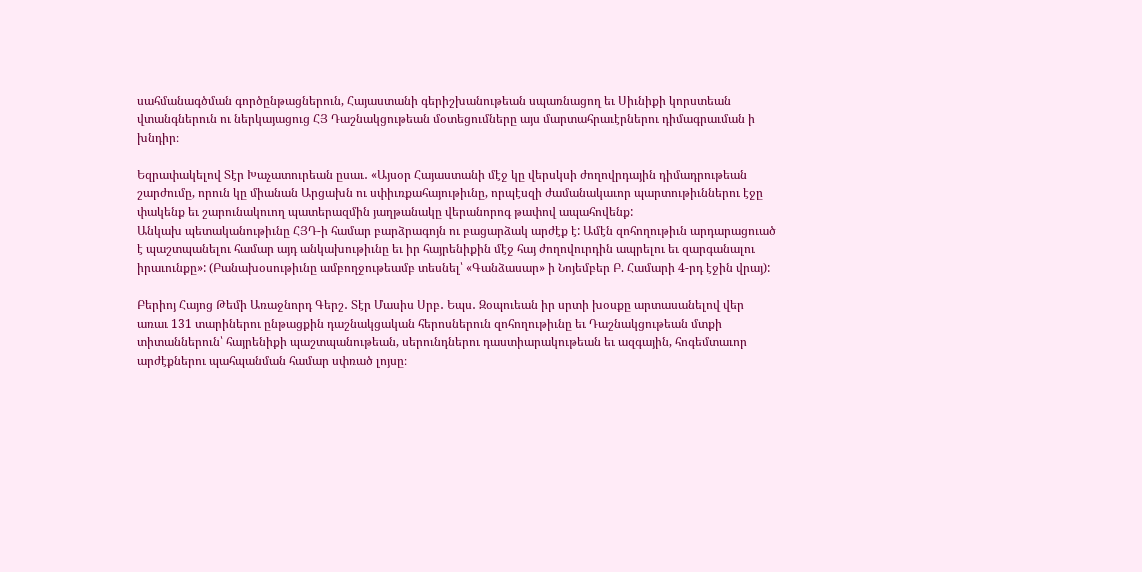սահմանագծման գործընթացներուն, Հայաստանի գերիշխանութեան սպառնացող եւ Սիւնիքի կորստեան վտանգներուն ու ներկայացուց ՀՅ Դաշնակցութեան մօտեցումները այս մարտահրաւէրներու դիմագրաւման ի խնդիր։

Եզրափակելով Տէր Խաչատուրեան ըսաւ․ «Այսօր Հայաստանի մէջ կը վերսկսի ժողովրդային դիմադրութեան շարժումը, որուն կը միանան Արցախն ու սփիւռքահայութիւնը, որպէսզի ժամանակաւոր պարտութիւններու էջը փակենք եւ շարունակուող պատերազմին յաղթանակը վերանորոգ թափով ապահովենք:
Անկախ պետականութիւնը ՀՅԴ-ի համար բարձրագոյն ու բացարձակ արժէք է: Ամէն զոհողութիւն արդարացուած է պաշտպանելու համար այդ անկախութիւնը եւ իր հայրենիքին մէջ հայ ժողովուրդին ապրելու եւ զարգանալու իրաւունքը»: (Բանախօսութիւնը ամբողջութեամբ տեսնել՝ «Գանձասար» ի Նոյեմբեր Բ. Համարի 4-րդ էջին վրայ):

Բերիոյ Հայոց Թեմի Առաջնորդ Գերշ․ Տէր Մասիս Սրբ․ Եպս․ Զօպուեան իր սրտի խօսքը արտասանելով վեր առաւ 131 տարիներու ընթացքին դաշնակցական հերոսներուն զոհողութիւնը եւ Դաշնակցութեան մտքի տիտաններուն՝ հայրենիքի պաշտպանութեան, սերունդներու դաստիարակութեան եւ ազգային, հոգեմտաւոր արժէքներու պահպանման համար սփռած լոյսը։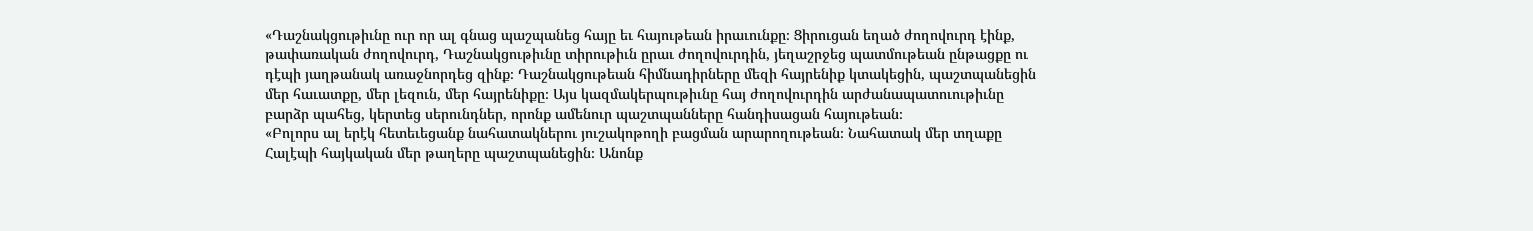«Դաշնակցութիւնը ուր որ ալ գնաց պաշպանեց հայը եւ հայութեան իրաւունքը։ Ցիրուցան եղած ժողովուրդ էինք, թափառական ժողովուրդ, Դաշնակցութիւնը տիրութիւն ըրաւ ժողովուրդին, յեղաշրջեց պատմութեան ընթացքը ու դէպի յաղթանակ առաջնորդեց զինք։ Դաշնակցութեան հիմնադիրները մեզի հայրենիք կտակեցին, պաշտպանեցին մեր հաւատքը, մեր լեզուն, մեր հայրենիքը։ Այս կազմակերպութիւնը հայ ժողովուրդին արժանապատուութիւնը բարձր պահեց, կերտեց սերունդներ, որոնք ամենուր պաշտպանները հանդիսացան հայութեան։
«Բոլորս ալ երէկ հետեւեցանք նահատակներու յուշակոթողի բացման արարողութեան։ Նահատակ մեր տղաքը Հալէպի հայկական մեր թաղերը պաշտպանեցին։ Անոնք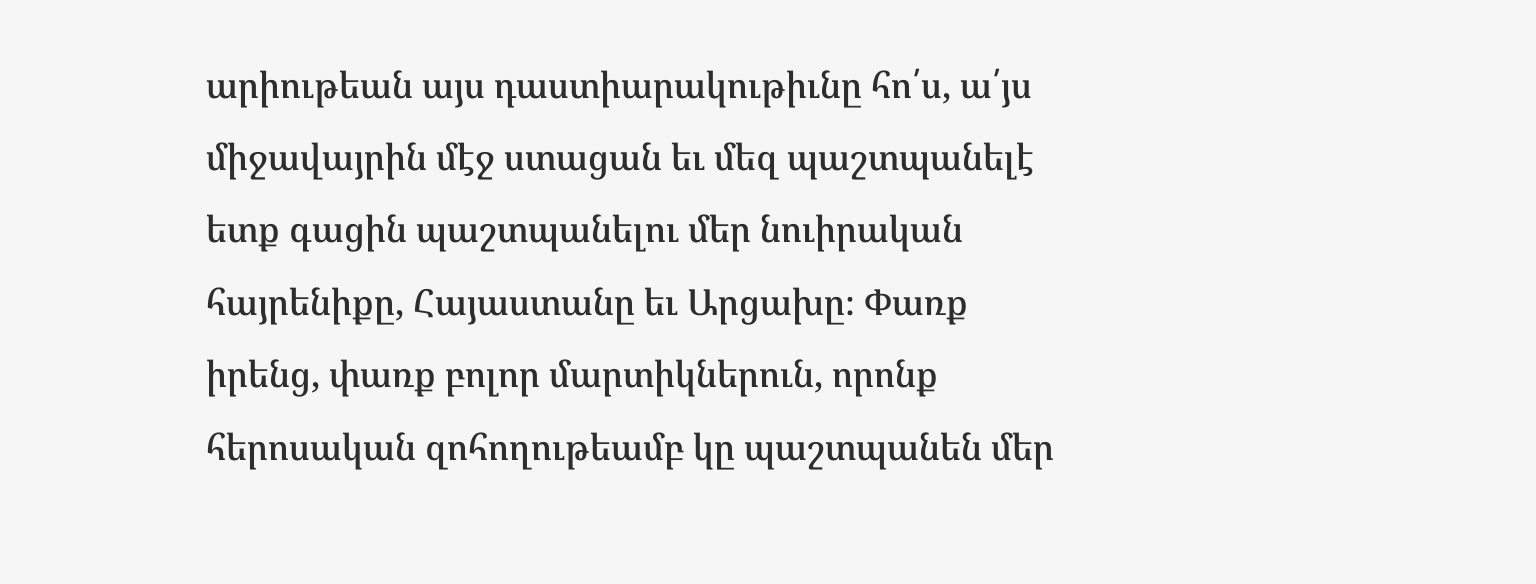արիութեան այս դաստիարակութիւնը հո՛ս, ա՛յս միջավայրին մէջ ստացան եւ մեզ պաշտպանելէ ետք գացին պաշտպանելու մեր նուիրական հայրենիքը, Հայաստանը եւ Արցախը։ Փառք իրենց, փառք բոլոր մարտիկներուն, որոնք հերոսական զոհողութեամբ կը պաշտպանեն մեր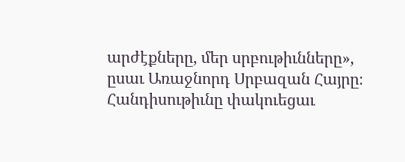արժէքները, մեր սրբութիւնները», ըսաւ Առաջնորդ Սրբազան Հայրը։
Հանդիսութիւնը փակուեցաւ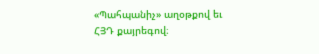«Պահպանիչ» աղօթքով եւ ՀՅԴ քայրեգով։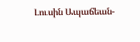Լուսին Ապաճեան-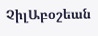ՉիլԱբօշեան